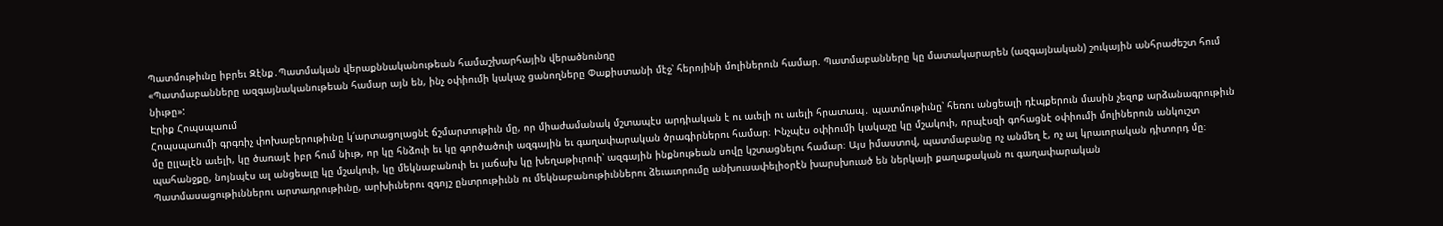Պատմութիւնը իբրեւ Զէնք․Պատմական վերաքննականութեան համաշխարհային վերածնունդը
«Պատմաբանները ազգայնականութեան համար այն են, ինչ օփիումի կակաչ ցանողները Փաքիստանի մէջ՝ հերոյինի մոլիներուն համար. Պատմաբանները կը մատակարարեն (ազգայնական) շուկային անհրաժեշտ հում նիւթը»:
Էրիք Հոպսպաում
Հոպսպաումի գրգռիչ փոխաբերութիւնը կ՛արտացոլացնէ ճշմարտութիւն մը, որ միաժամանակ մշտապէս արդիական է ու աւելի ու աւելի հրատապ․ պատմութիւնը՝ հեռու անցեալի դէպքերուն մասին չեզոք արձանագրութիւն մը ըլլալէն աւելի, կը ծառայէ իբր հում նիւթ, որ կը հնձուի եւ կը գործածուի ազգային եւ գաղափարական ծրագիրներու համար։ Ինչպէս օփիումի կակաչը կը մշակուի, որպէսզի գոհացնէ օփիումի մոլիներուն անկուշտ պահանջքը, նոյնպէս ալ անցեալը կը մշակուի, կը մեկնաբանուի եւ յաճախ կը խեղաթիւրուի՝ ազգային ինքնութեան սովը կշտացնելու համար։ Այս իմաստով, պատմաբանը ոչ անմեղ է, ոչ ալ կրաւորական դիտորդ մը։ Պատմասացութիւններու արտադրութիւնը, արխիւներու զգոյշ ընտրութիւնն ու մեկնաբանութիւններու ձեւաւորումը անխուսափելիօրէն խարսխուած են ներկայի քաղաքական ու գաղափարական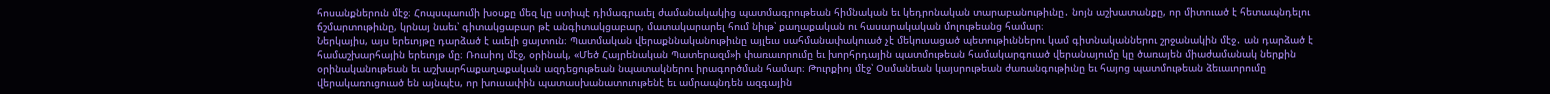հոսանքներուն մէջ։ Հոպսպաումի խօսքը մեզ կը ստիպէ դիմագրաւել ժամանակակից պատմագրութեան հիմնական եւ կեդրոնական տարաբանութիւնը․ նոյն աշխատանքը, որ միտուած է հետապնդելու ճշմարտութիւնը, կրնայ նաեւ՝ գիտակցաբար թէ անգիտակցաբար, մատակարարել հում նիւթ՝ քաղաքական ու հասարակական մոլութեանց համար։
Ներկայիս, այս երեւոյթը դարձած է աւելի ցայտուն։ Պատմական վերաքննականութիւնը այլեւս սահմանափակուած չէ մեկուսացած պետութիւններու կամ գիտնականներու շրջանակին մէջ․ ան դարձած է համաշխարհային երեւոյթ մը։ Ռուսիոյ մէջ, օրինակ, «Մեծ Հայրենական Պատերազմ»ի փառաւորումը եւ խորհրդային պատմութեան համակարգուած վերանայումը կը ծառայեն միաժամանակ ներքին օրինականութեան եւ աշխարհաքաղաքական ազդեցութեան նպատակներու իրագործման համար։ Թուրքիոյ մէջ՝ Օսմանեան կայսրութեան ժառանգութիւնը եւ հայոց պատմութեան ձեւաւորումը վերակառուցուած են այնպէս, որ խուսափին պատասխանատուութենէ եւ ամրապնդեն ազգային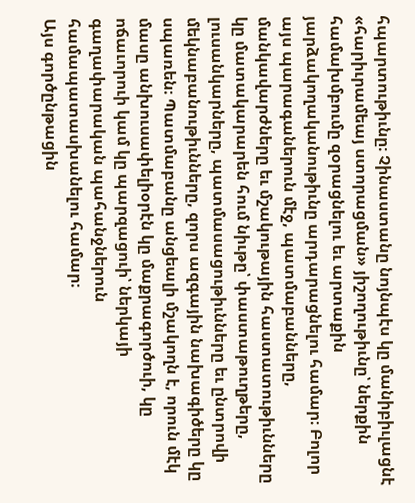հպարտութիւնը։ Չինաստանը նոյնպէս կը մանիբիւլացնէ «հարիւրամեայ ստորացման» յիշողութիւնը՝ ներքին համախմբումը զօրացնելու եւ արտաքին յարձակողականութիւնը արդարացնելու համար։ Բոլոր այս պարագաներուն մէջ, պատմաբանները, մանկավարժները եւ մշակութային հաստատութիւնները կը մատակարարեն հում նիւթը՝ փաստաթուղթերը, լուսանկարները, պատմասացութիւնները եւ ընտրովի մեկնաբանութիւնները, զորս ազգային նախագիծերը կը սպառեն։ Պատմաբանը անցեալի մշակողն է, որուն մէկ մասը անխուսափելիօրէն կը մաքրագործուի, կը ոճաւորուի կամ կը պարզացուի՝ ներկայի գաղափարական պահանջներուն համապատասխանելու համար։
Այս գործընթացին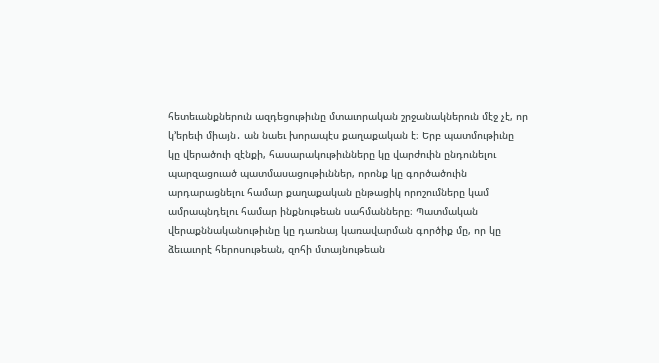հետեւանքներուն ազդեցութիւնը մտաւորական շրջանակներուն մէջ չէ, որ կ’երեւի միայն․ ան նաեւ խորապէս քաղաքական է։ Երբ պատմութիւնը կը վերածուի զէնքի, հասարակութիւնները կը վարժուին ընդունելու պարզացուած պատմասացութիւններ, որոնք կը գործածուին արդարացնելու համար քաղաքական ընթացիկ որոշումները կամ ամրապնդելու համար ինքնութեան սահմանները։ Պատմական վերաքննականութիւնը կը դառնայ կառավարման գործիք մը, որ կը ձեւաւորէ հերոսութեան, զոհի մտայնութեան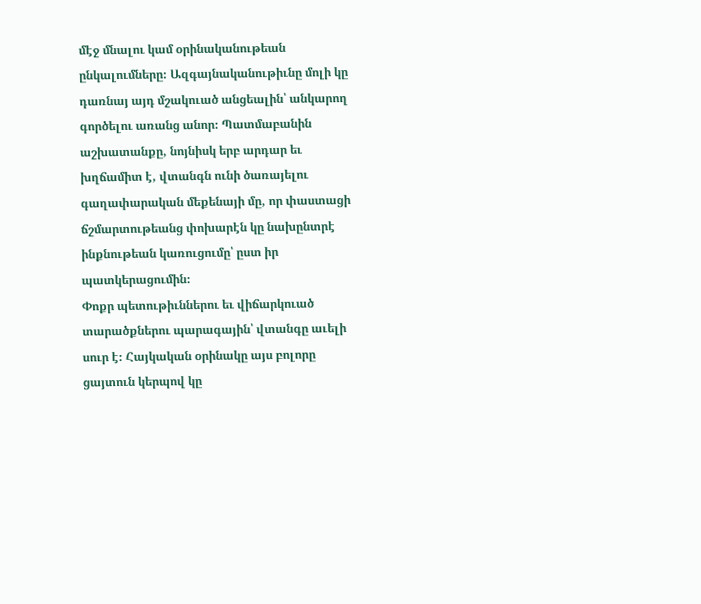մէջ մնալու կամ օրինականութեան ընկալումները։ Ազգայնականութիւնը մոլի կը դառնայ այդ մշակուած անցեալին՝ անկարող գործելու առանց անոր։ Պատմաբանին աշխատանքը, նոյնիսկ երբ արդար եւ խղճամիտ է, վտանգն ունի ծառայելու գաղափարական մեքենայի մը, որ փաստացի ճշմարտութեանց փոխարէն կը նախընտրէ ինքնութեան կառուցումը՝ ըստ իր պատկերացումին։
Փոքր պետութիւններու եւ վիճարկուած տարածքներու պարագային՝ վտանգը աւելի սուր է։ Հայկական օրինակը այս բոլորը ցայտուն կերպով կը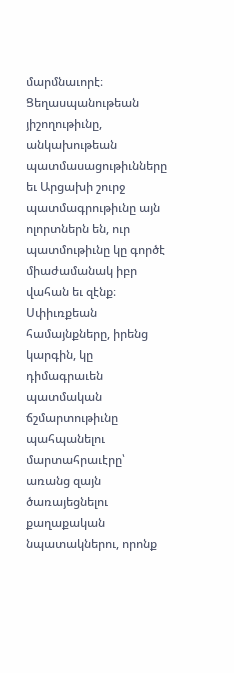մարմնաւորէ։ Ցեղասպանութեան յիշողութիւնը, անկախութեան պատմասացութիւնները եւ Արցախի շուրջ պատմագրութիւնը այն ոլորտներն են, ուր պատմութիւնը կը գործէ միաժամանակ իբր վահան եւ զէնք։ Սփիւռքեան համայնքները, իրենց կարգին, կը դիմագրաւեն պատմական ճշմարտութիւնը պահպանելու մարտահրաւէրը՝ առանց զայն ծառայեցնելու քաղաքական նպատակներու, որոնք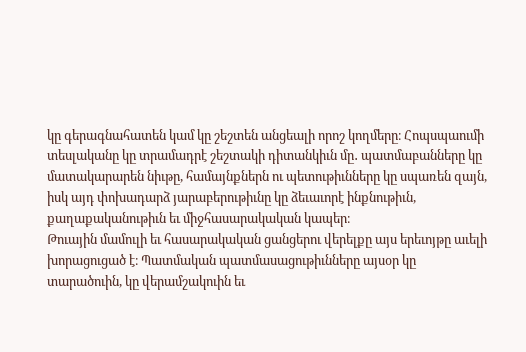կը գերագնահատեն կամ կը շեշտեն անցեալի որոշ կողմերը։ Հոպսպաումի տեսլականը կը տրամադրէ շեշտակի դիտանկիւն մը․ պատմաբանները կը մատակարարեն նիւթը, համայնքներն ու պետութիւնները կը սպառեն զայն, իսկ այդ փոխադարձ յարաբերութիւնը կը ձեւաւորէ ինքնութիւն, քաղաքականութիւն եւ միջհասարակական կապեր։
Թուային մամուլի եւ հասարակական ցանցերու վերելքը այս երեւոյթը աւելի խորացուցած է։ Պատմական պատմասացութիւնները այսօր կը տարածուին, կը վերամշակուին եւ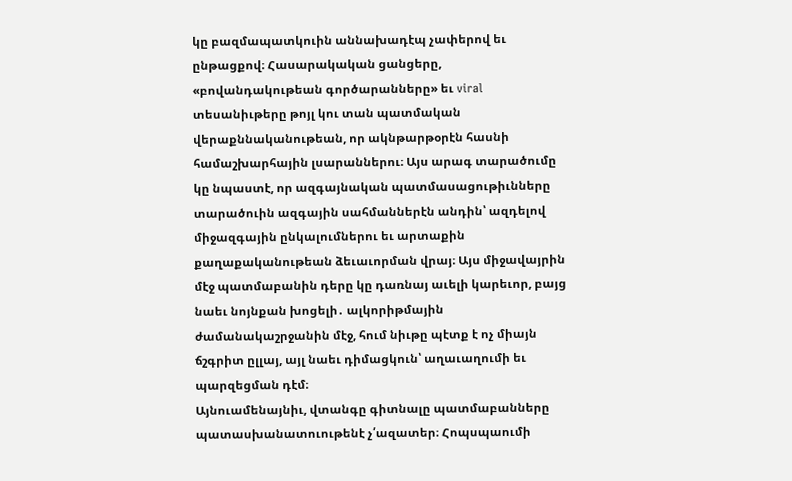կը բազմապատկուին աննախադէպ չափերով եւ ընթացքով։ Հասարակական ցանցերը, «բովանդակութեան գործարանները» եւ viral տեսանիւթերը թոյլ կու տան պատմական վերաքննականութեան, որ ակնթարթօրէն հասնի համաշխարհային լսարաններու։ Այս արագ տարածումը կը նպաստէ, որ ազգայնական պատմասացութիւնները տարածուին ազգային սահմաններէն անդին՝ ազդելով միջազգային ընկալումներու եւ արտաքին քաղաքականութեան ձեւաւորման վրայ։ Այս միջավայրին մէջ պատմաբանին դերը կը դառնայ աւելի կարեւոր, բայց նաեւ նոյնքան խոցելի․ ալկորիթմային ժամանակաշրջանին մէջ, հում նիւթը պէտք է ոչ միայն ճշգրիտ ըլլայ, այլ նաեւ դիմացկուն՝ աղաւաղումի եւ պարզեցման դէմ։
Այնուամենայնիւ, վտանգը գիտնալը պատմաբանները պատասխանատուութենէ չ՛ազատեր։ Հոպսպաումի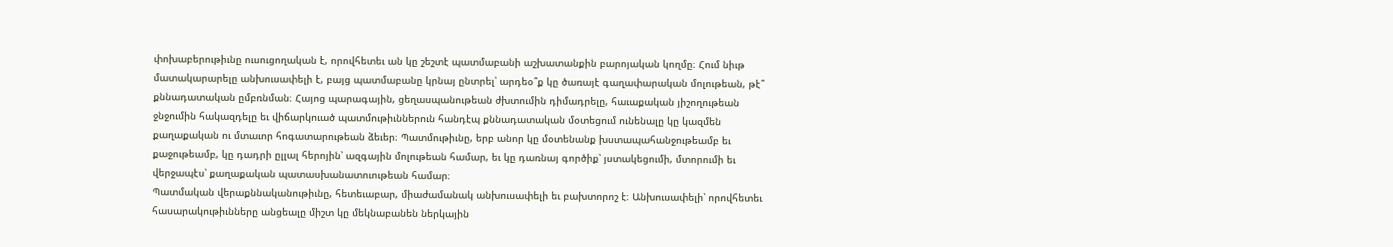փոխաբերութիւնը ուսուցողական է, որովհետեւ ան կը շեշտէ պատմաբանի աշխատանքին բարոյական կողմը։ Հում նիւթ մատակարարելը անխուսափելի է, բայց պատմաբանը կրնայ ընտրել՝ արդեօ՞ք կը ծառայէ գաղափարական մոլութեան, թէ՞ քննադատական ըմբռնման։ Հայոց պարագային, ցեղասպանութեան ժխտումին դիմադրելը, հաւաքական յիշողութեան ջնջումին հակազդելը եւ վիճարկուած պատմութիւններուն հանդէպ քննադատական մօտեցում ունենալը կը կազմեն քաղաքական ու մտաւոր հոգատարութեան ձեւեր։ Պատմութիւնը, երբ անոր կը մօտենանք խստապահանջութեամբ եւ քաջութեամբ, կը դադրի ըլլալ հերոյին՝ ազգային մոլութեան համար, եւ կը դառնայ գործիք՝ յստակեցումի, մտորումի եւ վերջապէս՝ քաղաքական պատասխանատուութեան համար։
Պատմական վերաքննականութիւնը, հետեւաբար, միաժամանակ անխուսափելի եւ բախտորոշ է։ Անխուսափելի՝ որովհետեւ հասարակութիւնները անցեալը միշտ կը մեկնաբանեն ներկային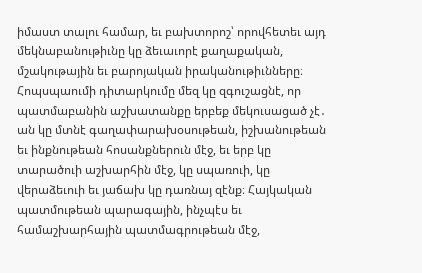իմաստ տալու համար, եւ բախտորոշ՝ որովհետեւ այդ մեկնաբանութիւնը կը ձեւաւորէ քաղաքական, մշակութային եւ բարոյական իրականութիւնները։ Հոպսպաումի դիտարկումը մեզ կը զգուշացնէ, որ պատմաբանին աշխատանքը երբեք մեկուսացած չէ․ ան կը մտնէ գաղափարախօսութեան, իշխանութեան եւ ինքնութեան հոսանքներուն մէջ, եւ երբ կը տարածուի աշխարհին մէջ, կը սպառուի, կը վերաձեւուի եւ յաճախ կը դառնայ զէնք։ Հայկական պատմութեան պարագային, ինչպէս եւ համաշխարհային պատմագրութեան մէջ,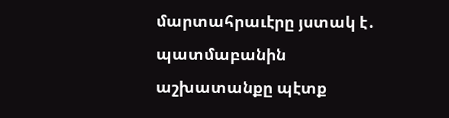մարտահրաւէրը յստակ է․ պատմաբանին աշխատանքը պէտք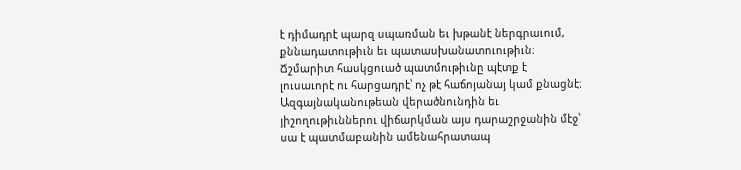է դիմադրէ պարզ սպառման եւ խթանէ ներգրաւում, քննադատութիւն եւ պատասխանատուութիւն։ Ճշմարիտ հասկցուած պատմութիւնը պէտք է լուսաւորէ ու հարցադրէ՝ ոչ թէ հաճոյանայ կամ քնացնէ։ Ազգայնականութեան վերածնունդին եւ յիշողութիւններու վիճարկման այս դարաշրջանին մէջ՝ սա է պատմաբանին ամենահրատապ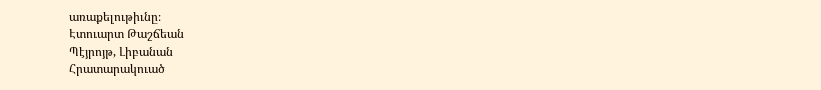առաքելութիւնը։
Էտուարտ Թաշճեան
Պէյրոյթ, Լիբանան
Հրատարակուած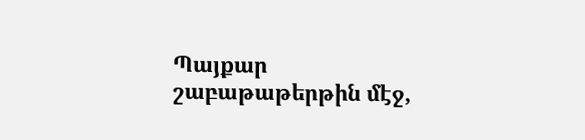Պայքար շաբաթաթերթին մէջ,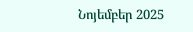Նոյեմբեր 2025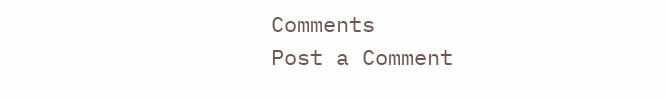Comments
Post a Comment